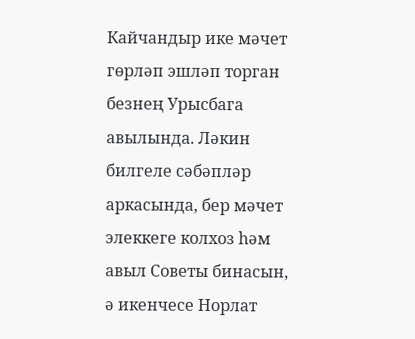Кайчандыр ике мәчет гөрләп эшләп торган безнең Урысбага авылында. Ләкин билгеле сәбәпләр аркасында, бер мәчет элеккеге колхоз һәм авыл Советы бинасын, ә икенчесе Норлат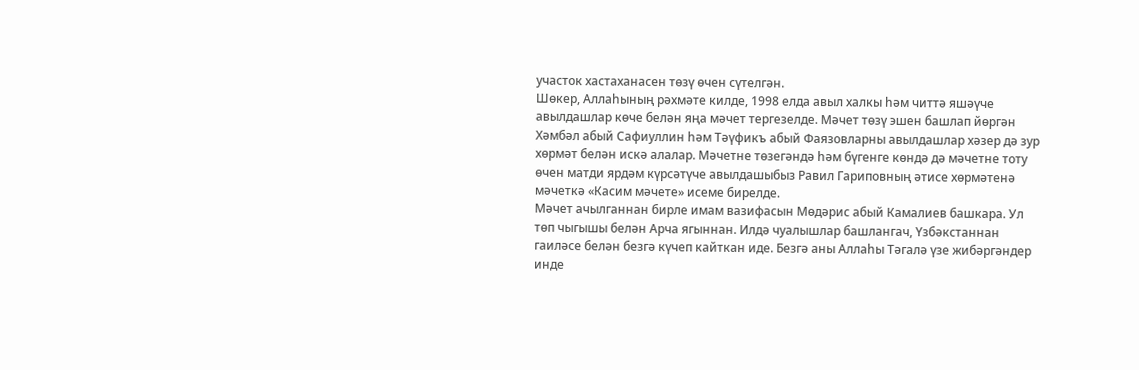участок хастаханасен төзү өчен сүтелгән.
Шөкер, Аллаһының рәхмәте килде, 1998 елда авыл халкы һәм читтә яшәүче авылдашлар көче белән яңа мәчет тергезелде. Мәчет төзү эшен башлап йөргән Хәмбәл абый Сафиуллин һәм Тәүфикъ абый Фаязовларны авылдашлар хәзер дә зур хөрмәт белән искә алалар. Мәчетне төзегәндә һәм бүгенге көндә дә мәчетне тоту өчен матди ярдәм күрсәтүче авылдашыбыз Равил Гариповның әтисе хөрмәтенә мәчеткә «Касим мәчете» исеме бирелде.
Мәчет ачылганнан бирле имам вазифасын Мөдәрис абый Камалиев башкара. Ул төп чыгышы белән Арча ягыннан. Илдә чуалышлар башлангач, Үзбәкстаннан гаиләсе белән безгә күчеп кайткан иде. Безгә аны Аллаһы Тәгалә үзе жибәргәндер инде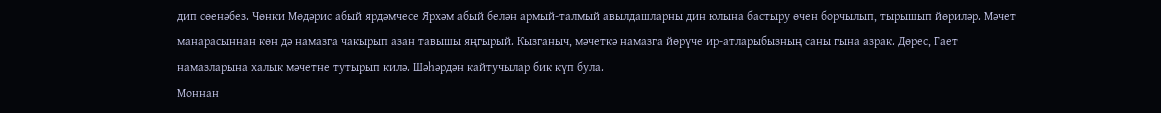дип сөенәбез. Чөнки Мөдәрис абый ярдәмчесе Ярхәм абый белән армый-талмый авылдашларны дин юлына бастыру өчен борчылып, тырышып йөриләр. Мәчет манарасыннан көн дә намазга чакырып азан тавышы яңгырый. Кызганыч, мәчеткә намазга йөрүче ир-атларыбызның саны гына азрак. Дөрес, Гает намазларына халык мәчетне тутырып килә. Шәһәрдән кайтучылар бик күп була.
Моннан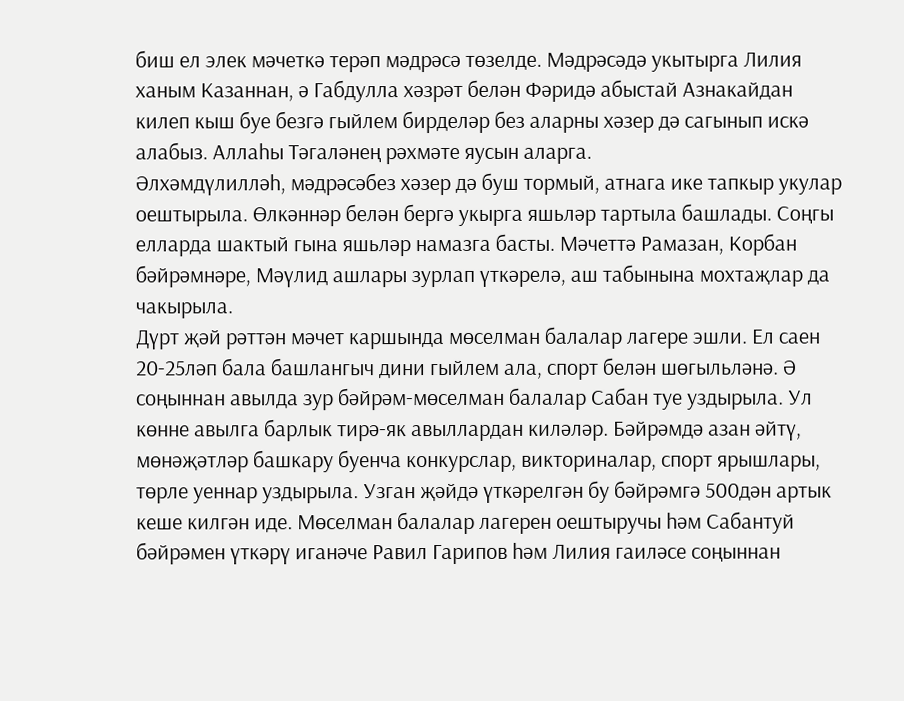биш ел элек мәчеткә терәп мәдрәсә төзелде. Мәдрәсәдә укытырга Лилия ханым Казаннан, ә Габдулла хәзрәт белән Фәридә абыстай Азнакайдан килеп кыш буе безгә гыйлем бирделәр без аларны хәзер дә сагынып искә алабыз. Аллаһы Тәгаләнең рәхмәте яусын аларга.
Әлхәмдүлилләһ, мәдрәсәбез хәзер дә буш тормый, атнага ике тапкыр укулар оештырыла. Өлкәннәр белән бергә укырга яшьләр тартыла башлады. Соңгы елларда шактый гына яшьләр намазга басты. Мәчеттә Рамазан, Корбан бәйрәмнәре, Мәүлид ашлары зурлап үткәрелә, аш табынына мохтаҗлар да чакырыла.
Дүрт җәй рәттән мәчет каршында мөселман балалар лагере эшли. Ел саен 20-25ләп бала башлангыч дини гыйлем ала, спорт белән шөгыльләнә. Ә соңыннан авылда зур бәйрәм-мөселман балалар Сабан туе уздырыла. Ул көнне авылга барлык тирә-як авыллардан киләләр. Бәйрәмдә азан әйтү, мөнәҗәтләр башкару буенча конкурслар, викториналар, спорт ярышлары, төрле уеннар уздырыла. Узган җәйдә үткәрелгән бу бәйрәмгә 500дән артык кеше килгән иде. Мөселман балалар лагерен оештыручы һәм Сабантуй бәйрәмен үткәрү иганәче Равил Гарипов һәм Лилия гаиләсе соңыннан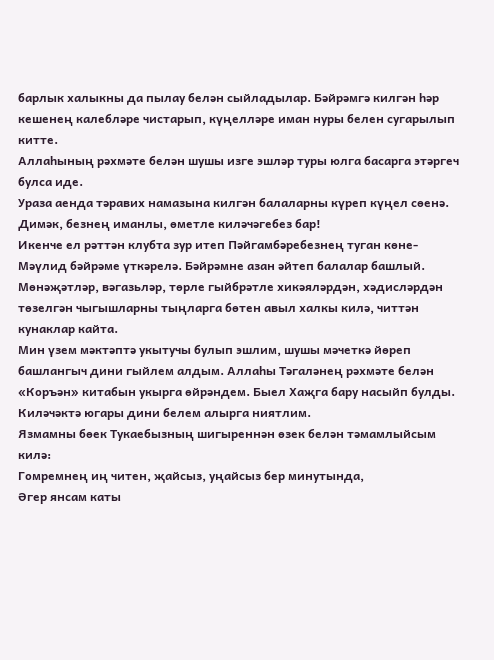барлык халыкны да пылау белән сыйладылар. Бәйрәмгә килгән һәр кешенең калебләре чистарып, күңелләре иман нуры белен сугарылып китте.
Аллаһының рәхмәте белән шушы изге эшләр туры юлга басарга этәргеч булса иде.
Ураза аенда тәравих намазына килгән балаларны күреп күңел сөенә. Димәк, безнең иманлы, өметле киләчәгебез бар!
Икенче ел рәттән клубта зур итеп Пәйгамбәребезнең туган көне-Мәүлид бәйрәме үткәрелә. Бәйрәмне азан әйтеп балалар башлый. Мөнәҗәтләр, вәгазьләр, төрле гыйбрәтле хикәяләрдән, хәдисләрдән төзелгән чыгышларны тыңларга бөтен авыл халкы килә, читтән кунаклар кайта.
Мин үзем мәктәптә укытучы булып эшлим, шушы мәчеткә йөреп башлангыч дини гыйлем алдым. Аллаһы Тәгаләнең рәхмәте белән «Коръән» китабын укырга өйрәндем. Быел Хаҗга бару насыйп булды. Киләчәктә югары дини белем алырга ниятлим.
Язмамны бөек Тукаебызның шигыреннән өзек белән тәмамлыйсым килә:
Гомремнең иң читен, җайсыз, уңайсыз бер минутында,
Әгер янсам каты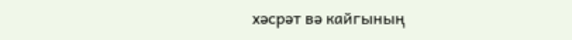хәсрәт вә кайгының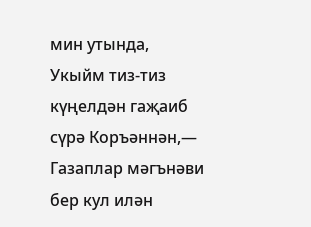мин утында,
Укыйм тиз-тиз күңелдән гаҗаиб сүрә Коръәннән,—
Газаплар мәгънәви бер кул илән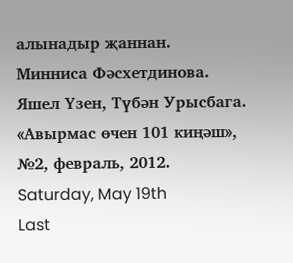алынадыр җаннан.
Минниса Фәсхетдинова.
Яшел Үзен, Түбән Урысбага.
«Авырмас өчен 101 киңәш», №2, февраль, 2012.
Saturday, May 19th
Last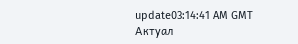update03:14:41 AM GMT
Актуал